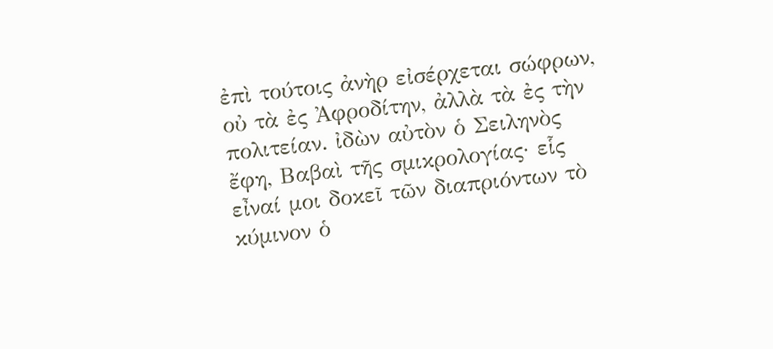ἐπὶ τούτοις ἀνὴρ εἰσέρχεται σώφρων, οὐ τὰ ἐς Ἀφροδίτην, ἀλλὰ τὰ ἐς τὴν πολιτείαν. ἰδὼν αὐτὸν ὁ Σειληνὸς ἔφη, Βαβαὶ τῆς σμικρολογίας· εἷς εἶναί μοι δοκεῖ τῶν διαπριόντων τὸ κύμινον ὁ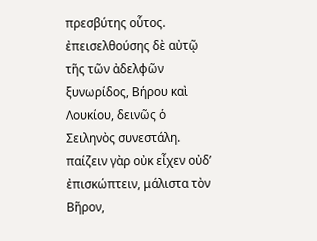πρεσβύτης οὗτος. ἐπεισελθούσης δὲ αὐτῷ τῆς τῶν ἀδελφῶν ξυνωρίδος, Βήρου καὶ Λουκίου, δεινῶς ὁ Σειληνὸς συνεστάλη. παίζειν γὰρ οὐκ εἶχεν οὐδ’ ἐπισκώπτειν, μάλιστα τὸν Βῆρον,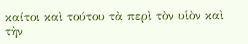καίτοι καὶ τούτου τὰ περὶ τὸν υἱὸν καὶ τὴν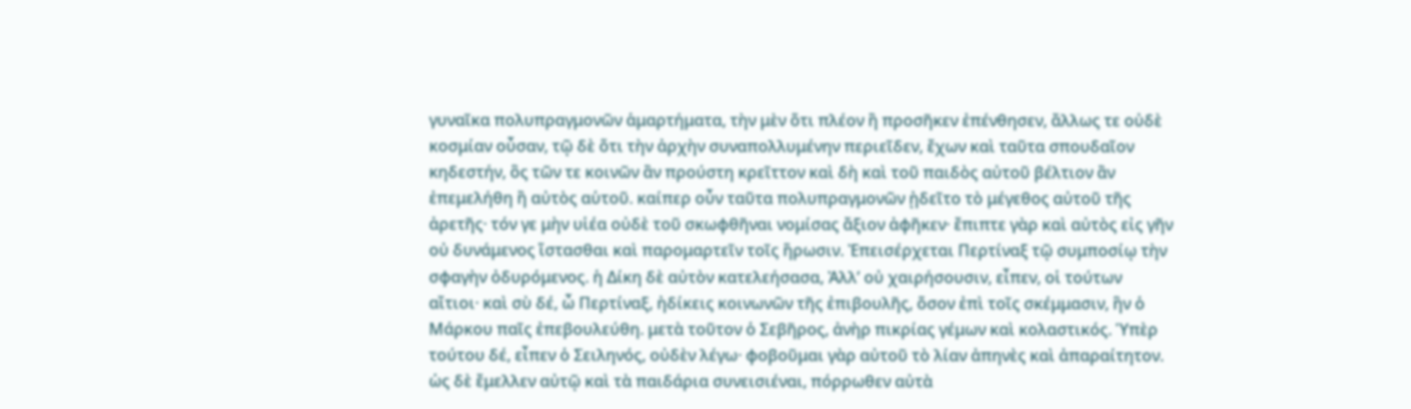γυναῖκα πολυπραγμονῶν ἁμαρτήματα, τὴν μὲν ὅτι πλέον ἢ προσῆκεν ἐπένθησεν, ἄλλως τε οὐδὲ κοσμίαν οὖσαν, τῷ δὲ ὅτι τὴν ἀρχὴν συναπολλυμένην περιεῖδεν, ἔχων καὶ ταῦτα σπουδαῖον κηδεστήν, ὃς τῶν τε κοινῶν ἂν προύστη κρεῖττον καὶ δὴ καὶ τοῦ παιδὸς αὐτοῦ βέλτιον ἂν ἐπεμελήθη ἢ αὐτὸς αὑτοῦ. καίπερ οὖν ταῦτα πολυπραγμονῶν ᾐδεῖτο τὸ μέγεθος αὐτοῦ τῆς ἀρετῆς· τόν γε μὴν υἱέα οὐδὲ τοῦ σκωφθῆναι νομίσας ἄξιον ἀφῆκεν· ἔπιπτε γὰρ καὶ αὐτὸς εἰς γῆν οὐ δυνάμενος ἵστασθαι καὶ παρομαρτεῖν τοῖς ἥρωσιν. Ἐπεισέρχεται Περτίναξ τῷ συμποσίῳ τὴν σφαγὴν ὀδυρόμενος. ἡ Δίκη δὲ αὐτὸν κατελεήσασα, Ἀλλ’ οὐ χαιρήσουσιν, εἶπεν, οἱ τούτων αἴτιοι· καὶ σὺ δέ, ὦ Περτίναξ, ἠδίκεις κοινωνῶν τῆς ἐπιβουλῆς, ὅσον ἐπὶ τοῖς σκέμμασιν, ἣν ὁ Μάρκου παῖς ἐπεβουλεύθη. μετὰ τοῦτον ὁ Σεβῆρος, ἀνὴρ πικρίας γέμων καὶ κολαστικός. Ὑπὲρ τούτου δέ, εἶπεν ὁ Σειληνός, οὐδὲν λέγω· φοβοῦμαι γὰρ αὐτοῦ τὸ λίαν ἀπηνὲς καὶ ἀπαραίτητον. ὡς δὲ ἔμελλεν αὐτῷ καὶ τὰ παιδάρια συνεισιέναι, πόρρωθεν αὐτὰ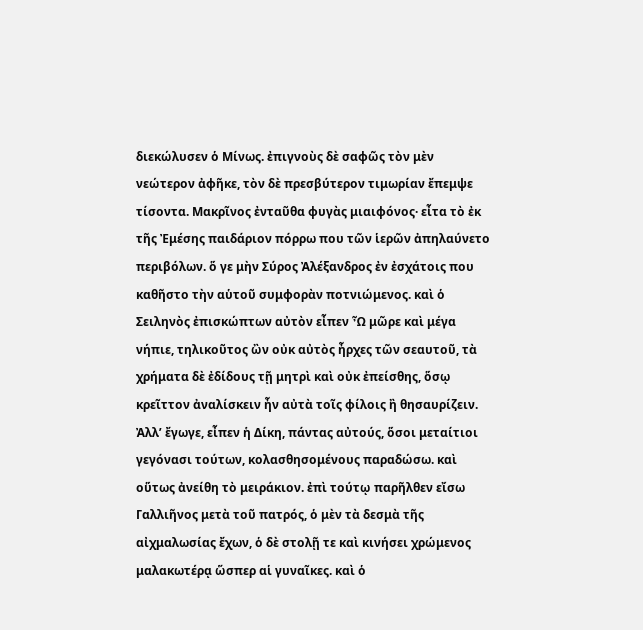διεκώλυσεν ὁ Μίνως. ἐπιγνοὺς δὲ σαφῶς τὸν μὲν νεώτερον ἀφῆκε, τὸν δὲ πρεσβύτερον τιμωρίαν ἔπεμψε τίσοντα. Μακρῖνος ἐνταῦθα φυγὰς μιαιφόνος· εἶτα τὸ ἐκ τῆς Ἐμέσης παιδάριον πόρρω που τῶν ἱερῶν ἀπηλαύνετο περιβόλων. ὅ γε μὴν Σύρος Ἀλέξανδρος ἐν ἐσχάτοις που καθῆστο τὴν αὑτοῦ συμφορὰν ποτνιώμενος. καὶ ὁ Σειληνὸς ἐπισκώπτων αὐτὸν εἶπεν Ὦ μῶρε καὶ μέγα νήπιε, τηλικοῦτος ὢν οὐκ αὐτὸς ἦρχες τῶν σεαυτοῦ, τὰ χρήματα δὲ ἐδίδους τῇ μητρὶ καὶ οὐκ ἐπείσθης, ὅσῳ κρεῖττον ἀναλίσκειν ἦν αὐτὰ τοῖς φίλοις ἢ θησαυρίζειν. Ἀλλ’ ἔγωγε, εἶπεν ἡ Δίκη, πάντας αὐτούς, ὅσοι μεταίτιοι γεγόνασι τούτων, κολασθησομένους παραδώσω. καὶ οὕτως ἀνείθη τὸ μειράκιον. ἐπὶ τούτῳ παρῆλθεν εἴσω Γαλλιῆνος μετὰ τοῦ πατρός, ὁ μὲν τὰ δεσμὰ τῆς αἰχμαλωσίας ἔχων, ὁ δὲ στολῇ τε καὶ κινήσει χρώμενος μαλακωτέρᾳ ὥσπερ αἱ γυναῖκες. καὶ ὁ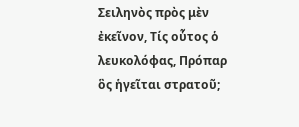Σειληνὸς πρὸς μὲν ἐκεῖνον, Τίς οὗτος ὁ λευκολόφας, Πρόπαρ ὃς ἡγεῖται στρατοῦ;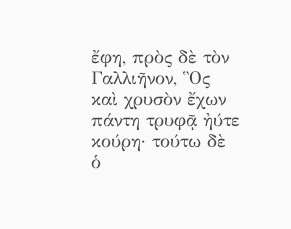ἔφη, πρὸς δὲ τὸν Γαλλιῆνον, Ὃς καὶ χρυσὸν ἔχων πάντη τρυφᾷ ἠύτε κούρη· τούτω δὲ ὁ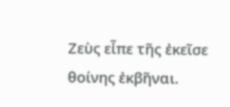Ζεὺς εἶπε τῆς ἐκεῖσε θοίνης ἐκβῆναι.